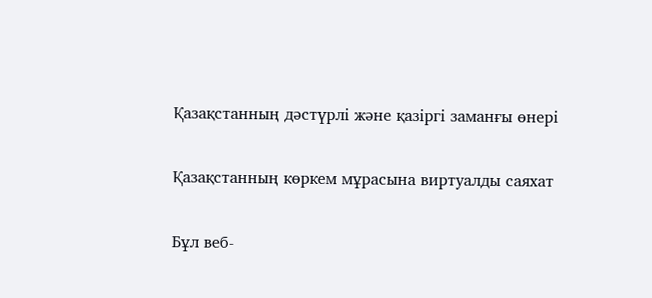Қазақстанның дәстүрлі және қазіргі заманғы өнері

Қазақстанның көркем мұрасына виртуалды саяхат

Бұл веб-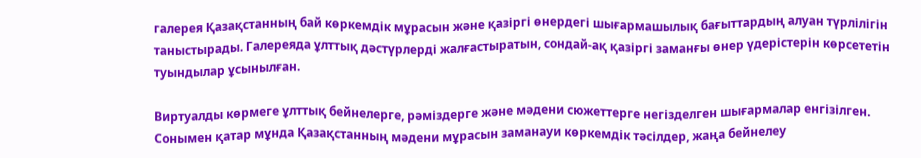галерея Қазақстанның бай көркемдік мұрасын және қазіргі өнердегі шығармашылық бағыттардың алуан түрлілігін таныстырады. Галереяда ұлттық дәстүрлерді жалғастыратын, сондай-ақ қазіргі заманғы өнер үдерістерін көрсететін туындылар ұсынылған.

Виртуалды көрмеге ұлттық бейнелерге, рәміздерге және мәдени сюжеттерге негізделген шығармалар енгізілген. Сонымен қатар мұнда Қазақстанның мәдени мұрасын заманауи көркемдік тәсілдер, жаңа бейнелеу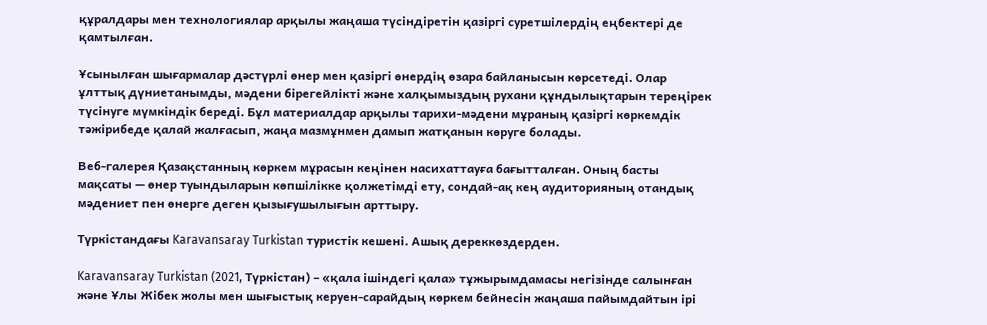құралдары мен технологиялар арқылы жаңаша түсіндіретін қазіргі суретшілердің еңбектері де қамтылған.

Ұсынылған шығармалар дәстүрлі өнер мен қазіргі өнердің өзара байланысын көрсетеді. Олар ұлттық дүниетанымды, мәдени бірегейлікті және халқымыздың рухани құндылықтарын тереңірек түсінуге мүмкіндік береді. Бұл материалдар арқылы тарихи-мәдени мұраның қазіргі көркемдік тәжірибеде қалай жалғасып, жаңа мазмұнмен дамып жатқанын көруге болады.

Веб-галерея Қазақстанның көркем мұрасын кеңінен насихаттауға бағытталған. Оның басты мақсаты — өнер туындыларын көпшілікке қолжетімді ету, сондай-ақ кең аудиторияның отандық мәдениет пен өнерге деген қызығушылығын арттыру.

Түркістандағы Karavansaray Turkistan туристік кешені. Ашық дереккөздерден.

Karavansaray Turkistan (2021, Түркістан) – «қала ішіндегі қала» тұжырымдамасы негізінде салынған және Ұлы Жібек жолы мен шығыстық керуен-сарайдың көркем бейнесін жаңаша пайымдайтын ірі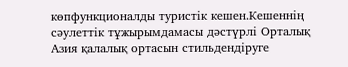көпфункционалды туристік кешен.Кешеннің сәулеттік тұжырымдамасы дәстүрлі Орталық Азия қалалық ортасын стильдендіруге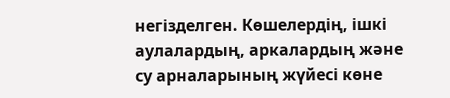негізделген. Көшелердің, ішкі аулалардың, аркалардың және су арналарының жүйесі көне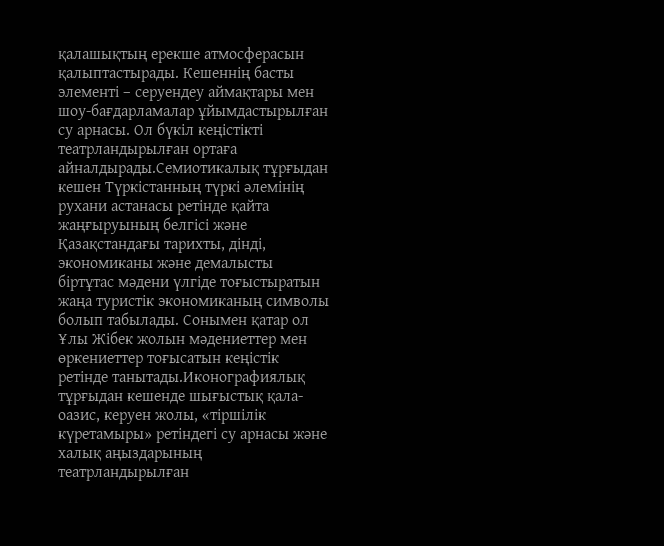қалашықтың ерекше атмосферасын қалыптастырады. Кешеннің басты элементі – серуендеу аймақтары мен шоу-бағдарламалар ұйымдастырылған су арнасы. Ол бүкіл кеңістікті театрландырылған ортаға айналдырады.Семиотикалық тұрғыдан кешен Түркістанның түркі әлемінің рухани астанасы ретінде қайта жаңғыруының белгісі және Қазақстандағы тарихты, дінді, экономиканы және демалысты біртұтас мәдени үлгіде тоғыстыратын жаңа туристік экономиканың символы болып табылады. Сонымен қатар ол Ұлы Жібек жолын мәдениеттер мен өркениеттер тоғысатын кеңістік ретінде танытады.Иконографиялық тұрғыдан кешенде шығыстық қала-оазис, керуен жолы, «тіршілік күретамыры» ретіндегі су арнасы және халық аңыздарының театрландырылған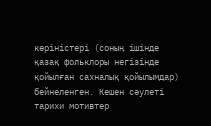көріністері (соның ішінде қазақ фольклоры негізінде қойылған сахналық қойылымдар) бейнеленген. Кешен сәулеті тарихи мотивтер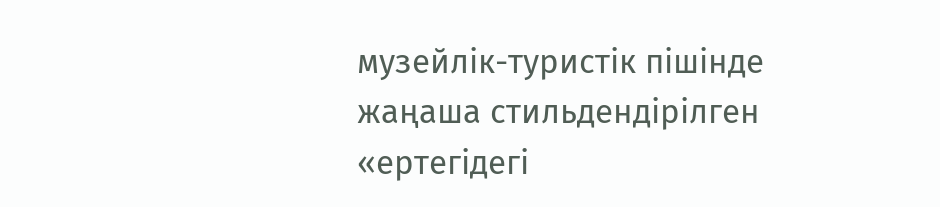музейлік-туристік пішінде жаңаша стильдендірілген «ертегідегі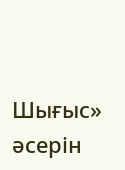Шығыс» әсерін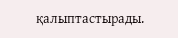қалыптастырады.